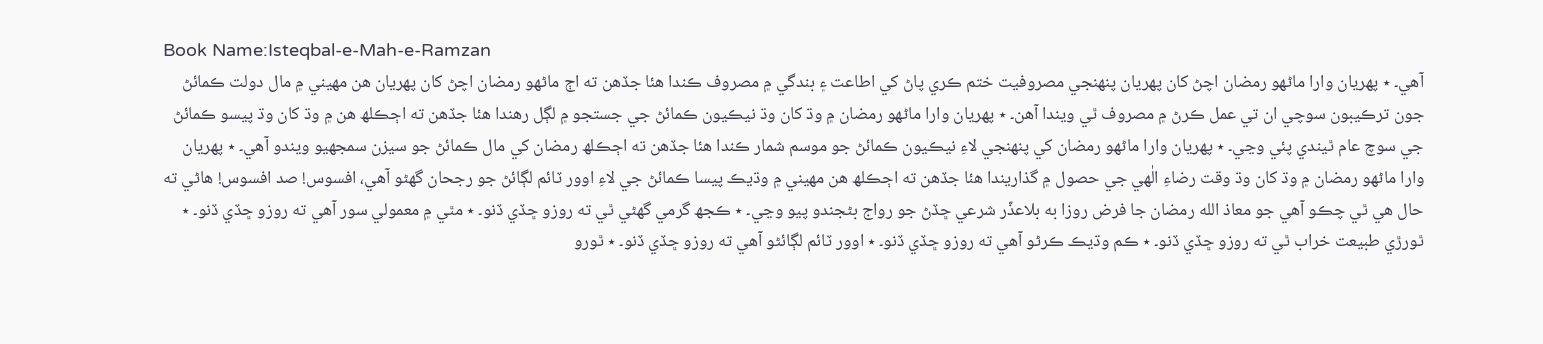Book Name:Isteqbal-e-Mah-e-Ramzan
آهي۔ ٭ پهريان وارا ماڻهو رمضان اچڻ کان پهريان پنهنجي مصروفيت ختم ڪري پاڻ کي اطاعت ۽ بندگي ۾ مصروف ڪندا هئا جڏهن ته اڄ ماڻهو رمضان اچڻ کان پهريان هن مهيني ۾ مال دولت ڪمائڻ جون ترڪيبون سوچي ان تي عمل ڪرڻ ۾ مصروف ٿي ويندا آهن۔ ٭ پهريان وارا ماڻهو رمضان ۾ وڌ کان وڌ نيڪيون ڪمائڻ جي جستجو ۾ لڳل رهندا هئا جڏهن ته اڄڪلھ هن ۾ وڌ کان وڌ پيسو ڪمائڻ جي سوچ عام ٿيندي پئي وڃي۔ ٭ پهريان وارا ماڻهو رمضان کي پنهنجي لاءِ نيڪيون ڪمائڻ جو موسم شمار ڪندا هئا جڏهن ته اڄڪلھ رمضان کي مال ڪمائڻ جو سيزن سمجھيو ويندو آهي۔ ٭ پهريان وارا ماڻهو رمضان ۾ وڌ کان وڌ وقت رضاءِ الٰهي جي حصول ۾ گذاريندا هئا جڏهن ته اڄڪلھ هن مهيني ۾ وڌيڪ پيسا ڪمائڻ جي لاءِ اوور ٽائم لڳائڻ جو رجحان گهڻو آهي، افسوس! صد افسوس! هاڻي ته حال هي ٿي چڪو آهي جو معاذ الله رمضان جا فرض روزا به بلاعذّر شرعي ڇڏڻ جو رواج بڻجندو پيو وڃي۔ ٭ ڪجھ گرمي گھڻي ٿي ته روزو ڇڏي ڏنو۔ ٭ مٿي ۾ معمولي سور آهي ته روزو ڇڏي ڏنو۔ ٭ ٿورڙي طبيعت خراب ٿي ته روزو ڇڏي ڏنو۔ ٭ ڪم وڌيڪ ڪرڻو آهي ته روزو ڇڏي ڏنو۔ ٭ اوور ٽائم لڳائڻو آهي ته روزو ڇڏي ڏنو۔ ٭ ٿورو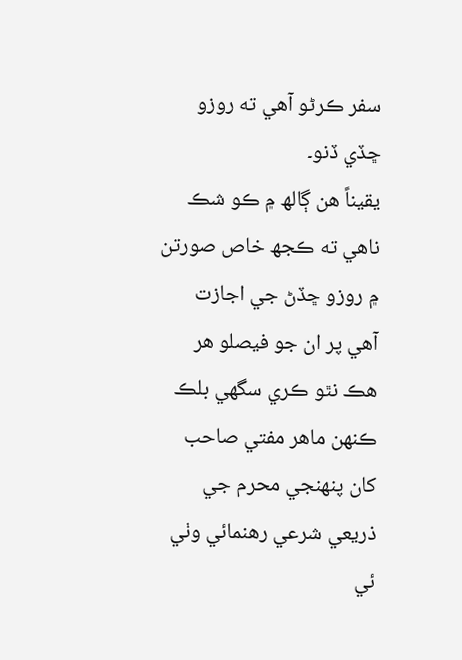سفر ڪرڻو آهي ته روزو ڇڏي ڏنو۔
يقيناً هن ڳالھ ۾ ڪو شڪ ناهي ته ڪجھ خاص صورتن ۾ روزو ڇڏڻ جي اجازت آهي پر ان جو فيصلو هر هڪ نٿو ڪري سگھي بلڪ ڪنهن ماهر مفتي صاحب کان پنهنجي محرم جي ذريعي شرعي رهنمائي وٺي ئي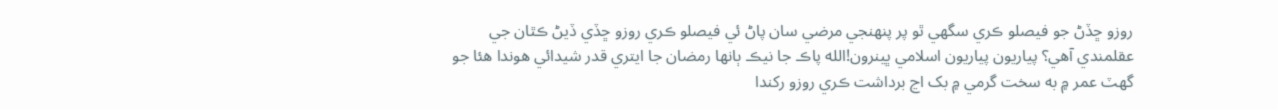روزو ڇڏڻ جو فيصلو ڪري سگھي ٿو پر پنهنجي مرضي سان پاڻ ئي فيصلو ڪري روزو ڇڏي ڏيڻ ڪٿان جي عقلمندي آهي؟ پياريون پياريون اسلامي ڀينرون!الله پاڪ جا نيڪ ٻانها رمضان جا ايتري قدر شيدائي هوندا هئا جو گھٽ عمر ۾ به سخت گرمي ۾ بک اڃ برداشت ڪري روزو رکندا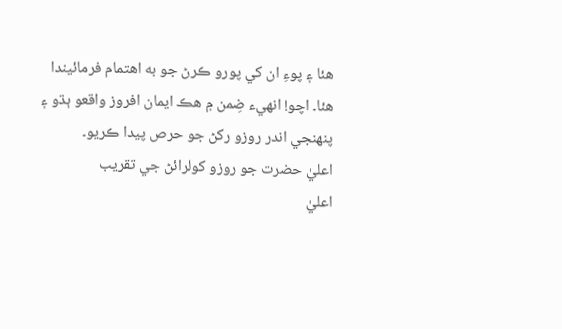هئا ۽ پوءِ ان کي پورو ڪرڻ جو به اهتمام فرمائيندا هئا۔ اچو! انهيء ضِمن ۾ هڪ ايمان افروز واقعو ٻڌو ۽ پنهنجي اندر روزو رکڻ جو حرص پيدا ڪريو۔
اعليٰ حضرت جو روزو کولرائڻ جي تقريب
اعليٰ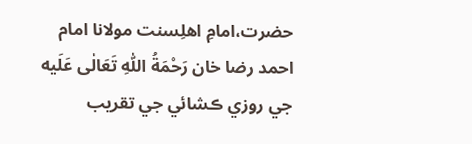حضرت،امامِ اهلِسنت مولانا امام احمد رضا خان رَحْمَةُ اللّٰهِ تَعَالٰى عَلَيه جي روزي ڪشائي جي تقريب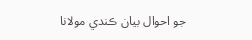جو احوال بيان ڪندي مولانا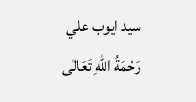سيد ايوب علي رَحْمَةُ اللّٰهِ تَعَالٰى